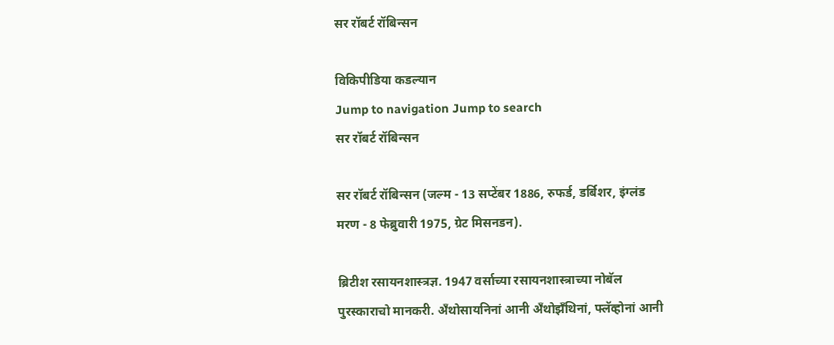सर रॉबर्ट रॉबिन्सन

विकिपीडिया कडल्यान
Jump to navigation Jump to search
सर रॉबर्ट रॉबिन्सन

सर रॉबर्ट रॉबिन्सन (जल्म - 13 सप्टेंबर 1886, रुफर्ड, डर्बिशर, इंग्लंड मरण - 8 फेब्रुवारी 1975, ग्रेट मिसनडन).

ब्रिटीश रसायनशास्त्रज्ञ. 1947 वर्साच्या रसायनशास्त्राच्या नोबॅल पुरस्काराचो मानकरी. अँथोसायनिनां आनी अँथोझँथिनां, फ्लॅव्होनां आनी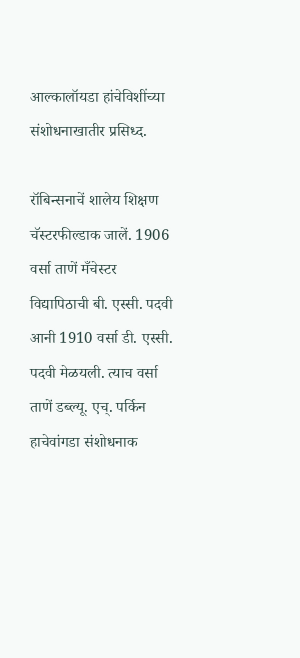आल्कालॉयडा हांचेविशींच्या संशोधनाखातीर प्रसिध्द.

रॉबिन्सनाचें शालेय शिक्षण चॅस्टरफील्डाक जालें. 1906 वर्सा ताणें मँचेस्टर विद्यापिठाची बी. एस्सी. पदवी आनी 1910 वर्सा डी. एस्सी. पदवी मेळयली. त्याच वर्सा ताणें डब्ल्यू. एच्. पर्किन हाचेवांगडा संशोधनाक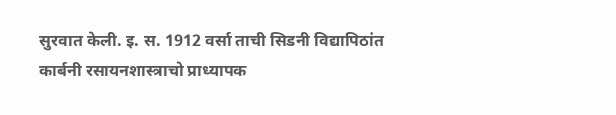सुरवात केली. इ. स. 1912 वर्सा ताची सिडनी विद्यापिठांत कार्बनी रसायनशास्त्राचो प्राध्यापक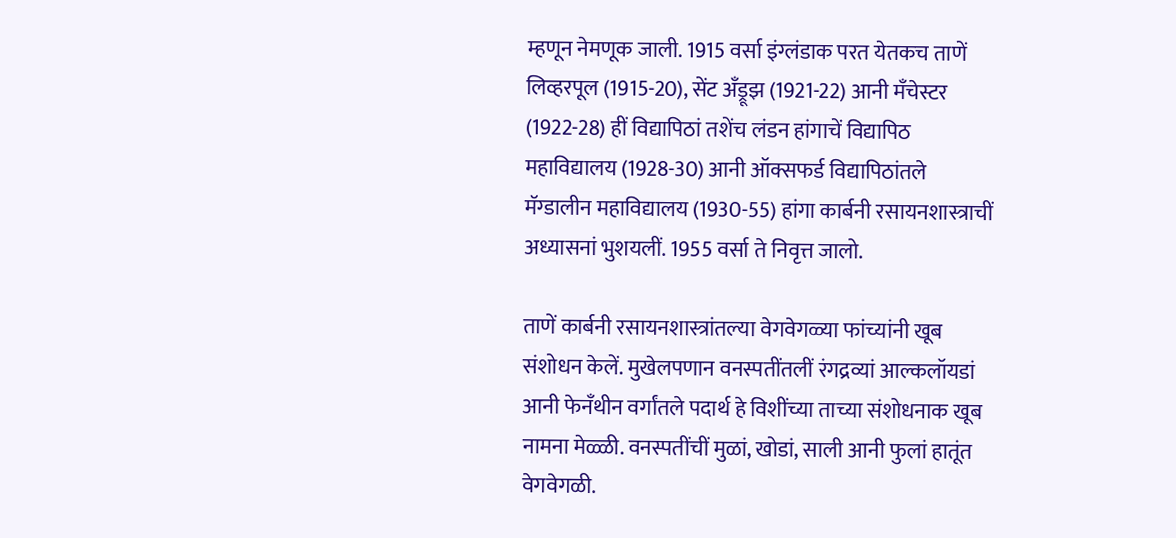म्हणून नेमणूक जाली. 1915 वर्सा इंग्लंडाक परत येतकच ताणें लिव्हरपूल (1915-20), सेंट अँड्रूझ (1921-22) आनी मँचेस्टर (1922-28) हीं विद्यापिठां तशेंच लंडन हांगाचें विद्यापिठ महाविद्यालय (1928-30) आनी ऑक्सफर्ड विद्यापिठांतले मॅग्डालीन महाविद्यालय (1930-55) हांगा कार्बनी रसायनशास्त्राचीं अध्यासनां भुशयलीं. 1955 वर्सा ते निवृत्त जालो.

ताणें कार्बनी रसायनशास्त्रांतल्या वेगवेगळ्या फांच्यांनी खूब संशोधन केलें. मुखेलपणान वनस्पतींतलीं रंगद्रव्यां आल्कलॉयडां आनी फेनँथीन वर्गांतले पदार्थ हे विशींच्या ताच्या संशोधनाक खूब नामना मेळ्ळी. वनस्पतींचीं मुळां, खोडां, साली आनी फुलां हातूंत वेगवेगळी.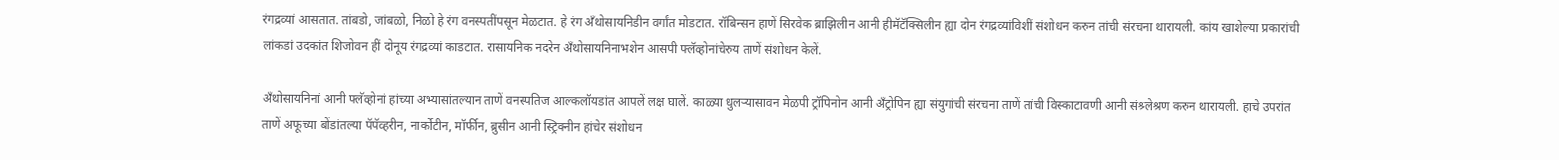रंगद्रव्यां आसतात. तांबडो, जांबळो, निळो हे रंग वनस्पतींपसून मेळटात. हे रंग अँथोसायनिडीन वर्गांत मोडटात. रॉबिन्सन हाणें सिरवेक ब्राझिलीन आनी हीमॅटॅक्सिलीन ह्या दोन रंगद्रव्यांविशीं संशोधन करुन तांची संरचना थारायली. कांय खाशेल्या प्रकारांची लांकडां उदकांत शिजोवन हीं दोनूय रंगद्रव्यां काडटात. रासायनिक नदरेन अँथोसायनिनाभशेन आसपी फ्लॅव्होनांचेरुय ताणें संशोधन केलें.

अँथोसायनिनां आनी फ्लॅव्होनां हांच्या अभ्यासांतल्यान ताणें वनस्पतिज आल्कलॉयडांत आपलें लक्ष घालें. काळ्या धुलऱ्यासावन मेळपी ट्रॉपिनोन आनी अँट्रोपिन ह्या संयुगांची संरचना ताणें तांची विस्काटावणी आनी संश्र्लेश्रण करुन थारायली. हाचे उपरांत ताणें अफूच्या बोंडांतल्या पॅपॅव्हरीन, नार्कोटीन, मॉर्फीन, ब्रुसीन आनी स्ट्रिक्नीन हांचेर संशोधन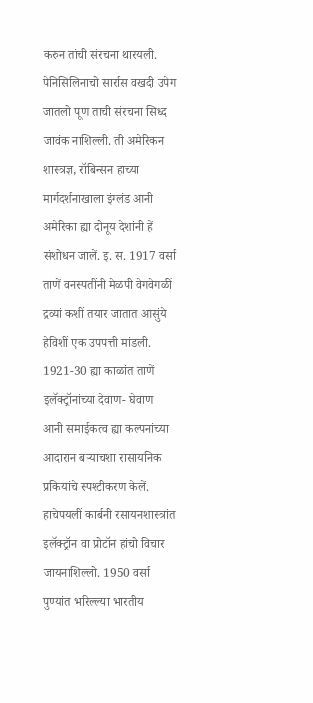करुन तांची संरचना थारयली. पेनिसिलिनाचो सार्रास वखदी उपेग जातलो पूण ताची संरचना सिध्द जावंक नाशिल्ली. ती अमेरिकन शास्त्रज्ञ, रॉबिन्सन हाच्या मार्गदर्शनाखाला इंग्लंड आनी अमेरिका ह्या दोनूय देशांनी हें संशोधन जालें. इ. स. 1917 वर्सा ताणें वनस्पतींनी मेळपी वेगवेगळीं द्रव्यां कशीं तयार जातात आसुंये हेविशीं एक उपपत्ती मांडली. 1921-30 ह्या काळांत ताणें इलॅक्ट्रॉनांच्या देवाण- घेवाण आनी समाईकत्व ह्या कल्पनांच्या आदारान बऱ्याचशा रासायनिक प्रकियांचे स्पश्टीकरण केलें. हाचेपयलीं कार्बनी रसायनशास्त्रांत इलॅक्ट्रॉन वा प्रोटॉन हांचो विचार जायनाशिल्लो. 1950 वर्सा पुण्यांत भरिल्ल्या भारतीय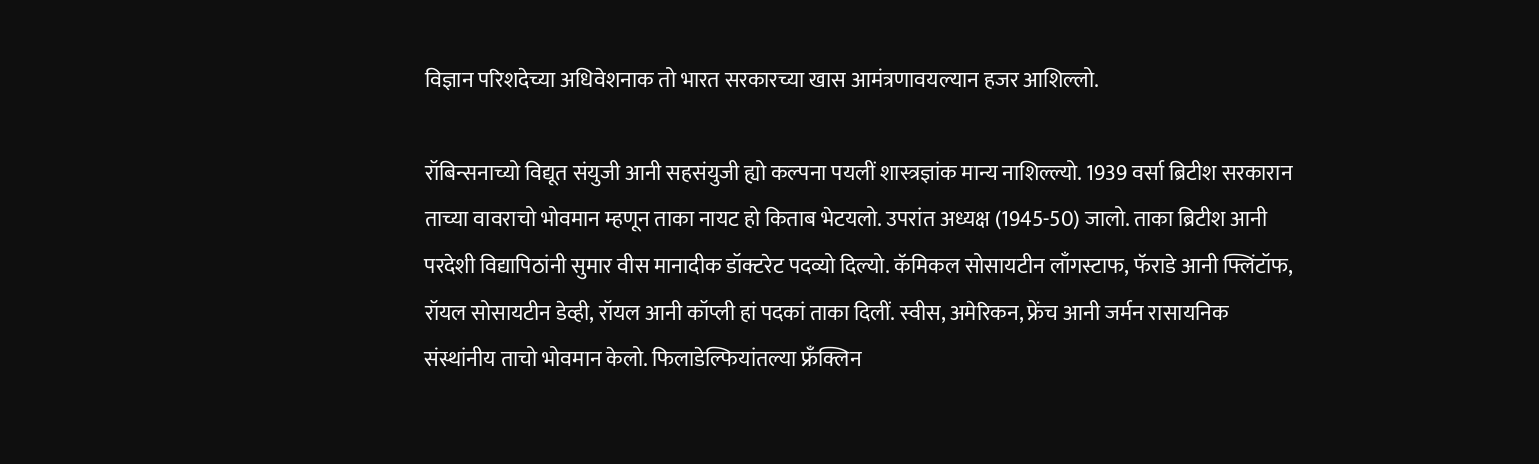विज्ञान परिशदेच्या अधिवेशनाक तो भारत सरकारच्या खास आमंत्रणावयल्यान हजर आशिल्लो.

रॉबिन्सनाच्यो विद्यूत संयुजी आनी सहसंयुजी ह्यो कल्पना पयलीं शास्त्रज्ञांक मान्य नाशिल्ल्यो. 1939 वर्सा ब्रिटीश सरकारान ताच्या वावराचो भोवमान म्हणून ताका नायट हो किताब भेटयलो. उपरांत अध्यक्ष (1945-50) जालो. ताका ब्रिटीश आनी परदेशी विद्यापिठांनी सुमार वीस मानादीक डॉक्टरेट पदव्यो दिल्यो. कॅमिकल सोसायटीन लाँगस्टाफ, फॅराडे आनी फ्लिंटॉफ, रॉयल सोसायटीन डेव्ही, रॉयल आनी कॉप्ली हां पदकां ताका दिलीं. स्वीस, अमेरिकन, फ्रेंच आनी जर्मन रासायनिक संस्थांनीय ताचो भोवमान केलो. फिलाडेल्फियांतल्या फ्रँक्लिन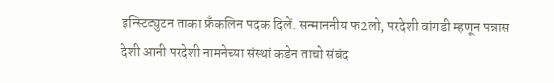इन्स्टिट्युटन ताका फ्रँकलिन पदक दिलें. सन्माननीय फ2लो, परदेशी वांगडी म्हणून पन्नास देशी आनी परदेशी नामनेच्या संस्थां कडेन ताचो संबंद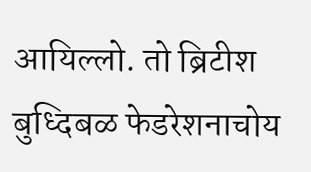आयिल्लो. तो ब्रिटीश बुध्दिबळ फेडरेशनाचोय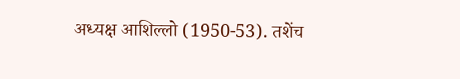अध्यक्ष आशिल्लो (1950-53). तशेंच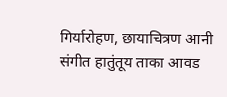गिर्यारोहण, छायाचित्रण आनी संगीत हातुंतूय ताका आवड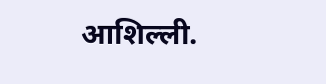आशिल्ली.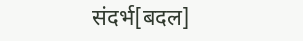संदर्भ[बदल]